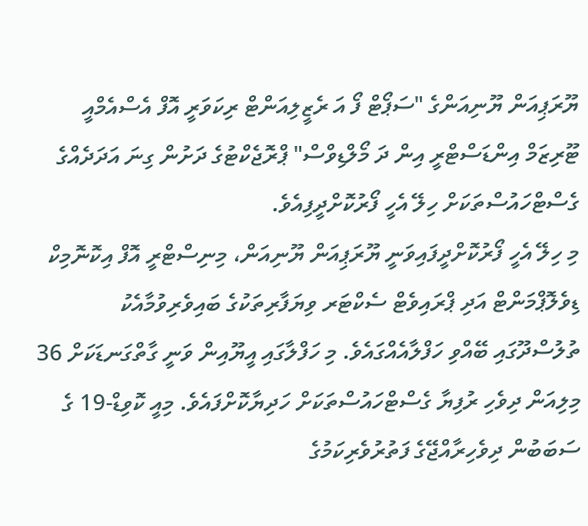ޔޫރަޕިއަން ޔޫނިއަންގެ "ސަޕޯޓް ފޯ އަ ރެޒީލިއަންޓް ރިކަވަރީ އޮފް އެސްއެމްއީ ޓޫރިޒަމް އިންޑަސްޓްރީ އިން ދަ މޯލްޑިވްސް" ޕްރޮޖެކްޓުގެ ދަށުން ގިނަ އަދަދެއްގެ ގެސްޓްހައުސްތަކަށް ހިލޭ އެހީ ފޯރުކޮށްދީފިއެވެ.
މި ހިލޭ އެހީ ފޯރުކޮށްދީފައިވަނީ ޔޫރަޕިއަން ޔޫނިއަން، މިނިސްޓްރީ އޮފް އިކޮނޮމިކް ޑިވެލޮޕްމަންޓް އަދި ޕްރައިވެޓް ސެކްޓަރ ވިޔަފާރިތަކުގެ ބައިވެރިވުމާއެކު ތުލުސްދޫގައި ބޭއްވި ހަފްލާއެއްގައެވެ. މި ހަފްލާގައި އީޔޫއިން ވަނީ ގާތްގަނޑަކަށް 36 މިލިއަން ދިވެހި ރުފިޔާ ގެސްޓްހައުސްތަކަށް ހަދިޔާކޮށްފައެވެ. މިއީ ކޮވިޑް-19 ގެ ސަބަބުން ދިވެހިރާއްޖޭގެ ފަތުރުވެރިކަމުގެ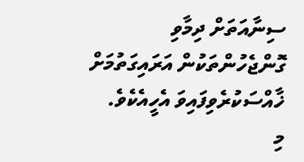ސިނާއަތަށް ދިމާވި ގޮންޖެހުންތަކުން އަރައިގަތުމަށް ޚާއްސަކުރެވިފައިވަ އެހީއެކެވެ.
މި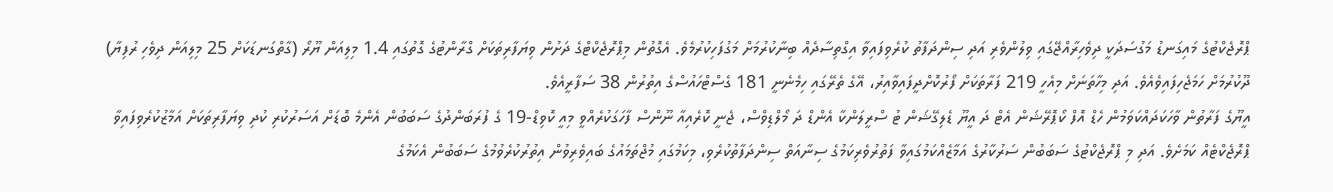ޕްރޮޖެކްޓުގެ މައިގަނޑު މަގުސަދަކީ ދިވެހިރާއްޖޭގައި ވިލުންވެރި އަދި ސިންދަފާތު ކުރެވިފައިވާ އިގްތިސާދެއް ބިނާކުރުމަށް މަގުފަހިކުރުމެވެ. އެގޮތުން މިޕްރޮޖެކްޓްގެ ދަށުން ވިޔަފާރިތަކަށް ގްރާންޓުގެ ގޮތުގައި 1.4 މިލިއަން ޔޫރޯ (ގާތްގަނޑަކަށް 25 މިލިއަން ދިވެހި ރުފިޔާ) ދޫކުރުމަށް ހަމަޖެހިފައިވެއެވެ. އަދި މިހާތަނަށް މިއެހީ 219 ފަރާތަކަށް ފޯރުކޮށްދީފައިވާއިރު، އޭގެ ތެރޭގައި ހިމެނެނީ 181 ގެސްޓްހައުސްގެ އިތުރުން 38 ސަފާރީއެވެ.
އީޔޫގެ ފަރާތުން ވާހަކަދައްކަވަމުން ހެޑް އޮފް ކޯޕޮރޭޝަން އެޓް ދަ އީޔޫ ޑެލިގޭޝަން ޓު ސްރީލަންކާ އެންޑް ދަ މޯލްޑިވްސް، ޖެނީ ކޮރެއިއާ ނޫންސް ފާހަގަކުރެއްވީ މިއީ ކޮވިޑް-19 ގެ ފުރަބަންދުގެ ސަބަބުން އެންމެ ބޮޑަށް އަސަރުކުރި ކުދި ވިޔަފާރިތަކަށް އަމާޒުކުރެވިފައިވާ ޕްރޮޖެކްޓެއް ކަމަށެވެ. އަދި މި ޕްރޮޖެކްޓުގެ ސަބަބުން ސަރުކާރުގެ އަމާޒެއްކަމުގައިވާ ފަތުރުވެރިކަމުގެ ސިނާއަތް ސިންދަފާތުކުރެވި، މިކަމުގައި މުޖްތަމައުގެ ބައިވެރިވުން އިތުރުކުރެވުމުގެ ސަބަބުން އެކަމުގެ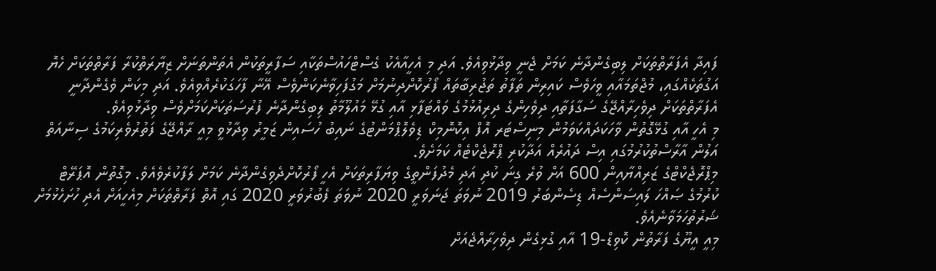ފައިދާ އެފަރާތްތަކަށް ލިބިގެންދާނެ ކަމަށް ޖެނީ ވިދާޅުވިއެވެ. އަދި މި އެހީއާއެކު ގެސްޓްހައުސްތަކާއި ސަފާރީތަކުން އެތަންތަނަށް ޒިޔާރަތްކުރާ ފަރާތްތަކަށް ހެޔޮ އަގުތަކެއްގައި، މުޖްތަމައާއި ވީހަވެސް ކައިރިން ތަފާތު ތަޖުރިބާތައް ފޯރުކޮށްދިނުމަށް މަގުފަހިވާނެކަންވެސް އޭނާ ފާހަގަކުރެއްވިއެވެ. އަދި މިކަން ވެގެންދާނީ އެފަރާތްތަކަށް ދިވެހިރާއްޖޭގެ ސަގާފަތާއި ދިވެހިންގެ ދިރިއުޅުމުގެ ވައްޓަފާޅި އާއި ގުޅޭ މައުލޫމާތު ލިބިގެންދާނެ ފުރުސަތަކަށްކަމަށްވެސް ވިދާޅުވިއެވެ.
މި އެހީ އާއި ގުޅޭގޮތުން ވާހަކަދައްކަވަމުން މިނިސްޓަރ އޮފް އިކޮނޮމިކް ޑިވެލޮޕްމަންޓުގެ ނައިބު ހުސައިން ޒަމީރު ވިދާޅުވީ މިއީ ރާއްޖޭގެ ފަތުރުވެރިކަމުގެ ސިނާއަތް އަލުން އާރާސްތުކުރުމުގައި އިސް ދައުރެއް އަދާކުރި ޕްރޮޖެކްޓެއް ކަމަށެވެ.
މިޕްރޮޖެކްޓްގެ ޒަރިއްޔާއިން 600 އަށް ވުރެ ގިނަ ކުދި އަދި މެދުފަންތީގެ ވިޔަފާރިތަކަށް އެހީ ފޯރުކޮށްދެވިގެންދާނެ ކަމަށް ލަފާކުރެވެއެވެ. މިގޮތުން އޮޕަރޭޓް ކުރުމުގެ ޞައްހަ ލައިސަންސެއް ޑިސެންބަރު 2019 ނުވަތަ ޖަނަވަރީ 2020 ނުވަތަ ފެބުރުވަރީ 2020 ގައި އޮތް ފަރާތްތަކަށް މިއެހީއަށް އެދި ހުށަހެޅުމަށް ޝަރުތުހަމަވާނެއެވެ.
މިއީ އީޔޫގެ ފަރާތުން ކޮވިޑް-19 އާއި ގުޅިގެން ދިވެހިރާއްޖެއަށް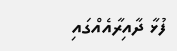ފުޅާ ދާއިރާއެއްގައި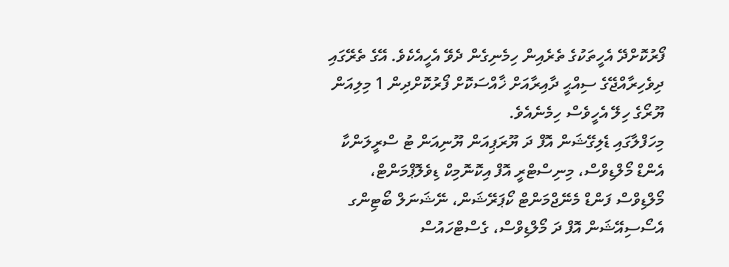ފޯރުކޮށްދޭ އެހީތަކުގެ ތެރެއިން ހިމެނިގެން ދެވޭ އެހީއެކެވެ. އޭގެ ތެރޭގައި ދިވެހިރާއްޖޭގެ ސިއްޙީ ދާއިރާއަށް ޚާއްސަކޮށް ފޯރުކޮށްދިން 1 މިލިއަން ޔޫރޯގެ ހިލޭ އެހީވެސް ހިމެނެއެވެ.
މިހަފްލާގައި ޑެލިގޭޝަން އޮފް ދަ ޔޫރަޕިއަން ޔޫނިއަން ޓު ސްރީލަންކާ އެންޑް މޯލްޑިވްސް، މިނިސްޓްރީ އޮފް އިކޮނޮމިކް ޑިވެލޮޕްމަންޓް، މޯލްޑިވްސް ފަންޑް މެނޭޖްމަންޓް ކޯޕަރޭޝަން، ނޭޝަނަލް ބޯޓިންގ އެސޯސިއޭޝަން އޮފް ދަ މޯލްޑިވްސް، ގެސްޓްހައުސް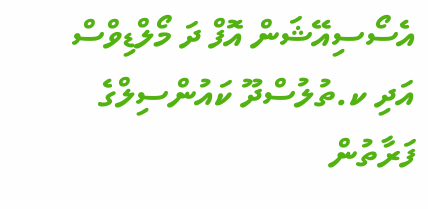އެސޯސިއޭޝަން އޮފް ދަ މޯލްޑިވްސް އަދި ކ.ތުލުސްދޫ ކައުންސިލްގެ ފަރާތުން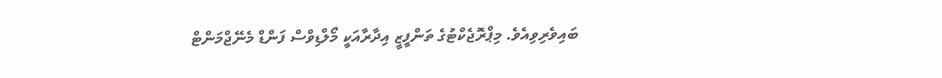ބައިވެރިވިއެވެ. މިޕްރޮޖެކްޓުގެ ތަންފީޒީ އިދާރާއަކީ މޯލްޑިވްސް ފަންޑް މެނޭޖްމަންޓް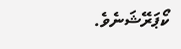ކޯޕަރޭޝަނެވެ.